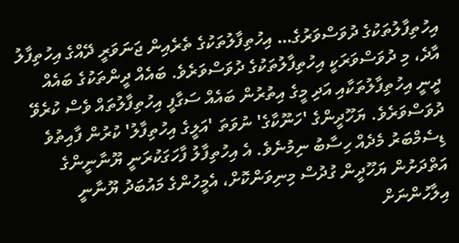އިހުތިފާލުތަކުގެ ދުވަސްވަރުގެ… އިހުތިފާލުތަކުގެ ތެރެއިން ޖަނަވަރީ ދޭއްގެ އިހުތިފާލު
އާދެ، މި ދުވަސްވަރަކީ އިހުތިފާލުތަކުގެ ދުވަސްވަރެވެ. ބައެއް ދީންތަކުގެ ބައެއް ދީނީ އިހުތިފާލުތަކާއި އަދި މީގެ އިތުރުން ބައެއް ސަގާފީ އިހުތިފާލުތައް ވެސް ކުރެވޭ ދުވަސްވަރެވެ. ޔަހޫދީންގެ 'ހަނޫކާގެ' ނުވަތަ 'އަލީގެ އިހުތިފާލު' ކުރުން ފާއިތުވެ ޑިސެމްބަރު މެދެއް ހިސާބު ނިމުނެވެ. އެ އިހުތިފާލު ފާހަގަކުރަނީ ޔޫނާނީންގެ އަތްދަށުން ޔަހޫދީން ގުދުސް މިނިވަންކޮށް، އެމީހުންގެ މައުބަދު ޔޫނާނީ އިލާހުންނަށް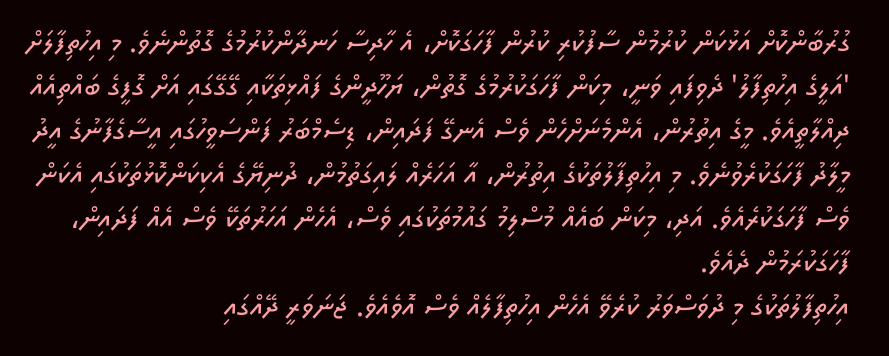ގުރުބާންކޮށް އަޅުކަން ކުރުމުން ސާފުކުރި ކުރުން ފާހަގަކޮށް، އެ ހާދިސާ ހަނދާންކުރުމުގެ ގޮތުންނެވެ. މި އިހުތިފާލަށް 'އަލީގެ އިހުތިފާލު' ދެވިފައި ވަނީ، މިކަން ފާހަގަކުރުމުގެ ގޮތުން، ޔަހޫދީންގެ ފައްޅިތަކާއި ގޭގޭގައި އަށް ގޮފީގެ ބައްތިއެއް ދިއްލާތީއެވެ. މީގެ އިތުރުން، އެންމެނަށްހެން ވެސް އެނގޭ ފަދައިން، ޑިސެމްބަރު ފަންސަވީހުގައި އީސާގެފާނުގެ އީދު މީލާދު ފާހަގަކުރެވުނެވެ. މި އިހުތިފާލުތަކުގެ އިތުރުން، އާ އަހަރެއް ލައިގަތުމުން، ދުނިޔޭގެ އެކިކަންކޮޅުތަކުގައި އެކަން ވެސް ފާހަގަކުރެއެވެ. އަދި، މިކަން ބައެއް މުސްލިމު ގައުމުތަކުގައި ވެސް، އެހެން އަހަރުތަކޭ ވެސް އެއް ފަދައިން، ފާހަގަކުރަމުން ދެއެވެ.
އިހުތިފާލުތަކުގެ މި ދުވަސްވަރު ކުރެވޭ އެހެން އިހުތިފާލެއް ވެސް އޮވެއެވެ. ޖަނަވަރީ ދޭއްގައި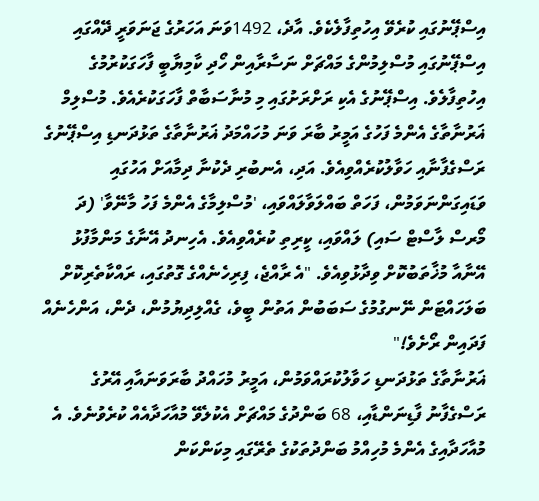އިސްޕޭނުގައި ކުރެވޭ އިހުތިފާލެކެވެ. އާދެ، 1492ވަނަ އަހަރުގެ ޖަނަވަރީ ދޭއްގައި އިސްޕޭނުގައި މުސްލިމުންގެ މައްޗަށް ނަސާރާއިން ހޯދި ކާމިޔާބީ ފާހަގަކުރުމުގެ އިހުތިފާލެވެ. އިސްޕޭނުގެ އެކި ރަށްރަށުގައި މި މުނާސަބާތް ފާހަގަކުރެއެވެ. މުސްލިމް ޣަރުނާތާގެ އެންމެ ފަހުގެ އަމީރު ބާރަ ވަނަ މުހައްމަދު ޣަރުނާތާގެ ތަޅުދަނޑި އިސްޕޭނުގެ ރަސްގެފާނާއި ހަވާލުކުރެއްވިއެވެ. އަދި، އެނބުރި ދެކުނާ ދިމާއަށް އަހުގައި ވަޑައިގަންނަވަމުން، ފަހަތް ބައްލަވާލައްވައި، 'މުސްލިމާގެ އެންމެ ފަހު މާނޭވާ' (ދަ މޯރސް ލާސްޓް ސައި) ލައްވައި، ކީރިތި ކުރެއްވިއެވެ. އެހިނދު އޭނާގެ މަންމާފުޅު އޭނާއާ މުޚާތަބުކޮށް ވިދާޅުވިއެވެ. "އެ ރާއްޖެ، ފިރިހެނެއްގެ ގޮތުގައި، ރައްކާތެރިކޮށް ބަލަހައްޓަން ނޭނގުމުގެ ސަބަބުން އަތުން ބީވެ، ގެއްލިދިޔުމުން، ދެން، އަންހެނެއް ފަދައިން ރޯށެވެ!"
ޣަރުނާތާގެ ތަޅުދަނޑި ހަވާލުކުރައްވަމުން، އަމީރު މުހައްދު ބާރަވަނައާއި އޭރުގެ ރަސްގެފާނު ފާޑިނަންޑާއި، 68 ބަންދުގެ މައްޗަށް އެކުލެވޭ މުއާހަދާއެއް ކުރެވުނެވެ. އެ މުއާހަދާއިގެ އެންމެ މުހިއްމު ބަންދުތަކުގެ ތެރޭގައި މިކަންކަން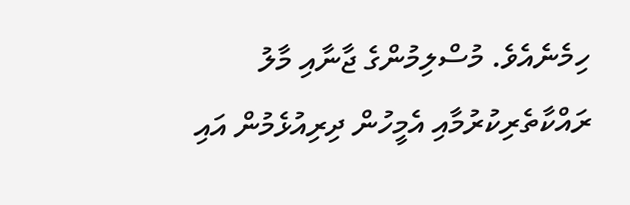ހިމެނެއެވެ. މުސްލިމުންގެ ޖާނާއި މާލު ރައްކާތެރިކުރުމާއި އެމީހުން ދިރިއުޅެމުން އައި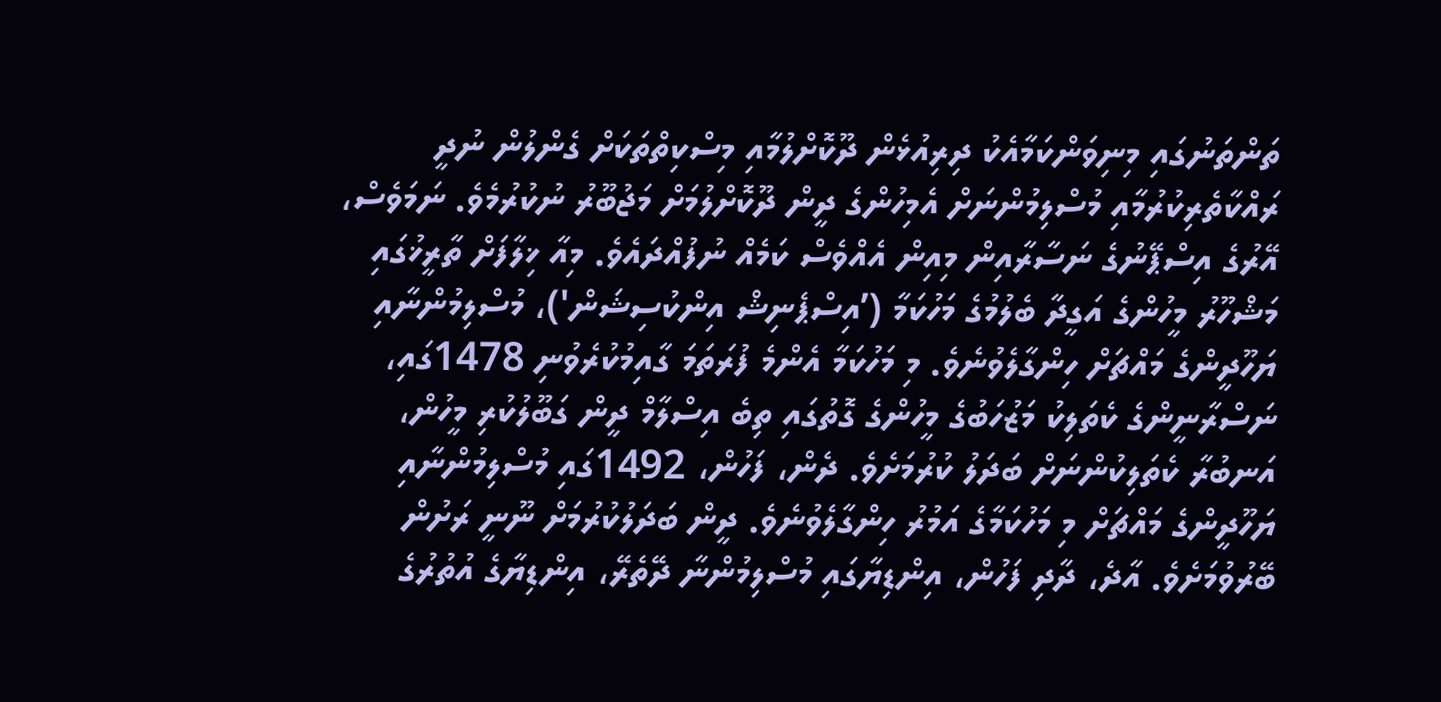ތަންތަނުގައި މިނިވަންކަމާއެކު ދިރިއުޅެން ދޫކޮށްލުމާއި މިސްކިތްތަކަށް ގެންލުން ނުދީ ރައްކާތެރިކުރުމާއި މުސްލިމުންނަށް އެމިހުންގެ ދީން ދޫކޮށްލުމަށް މަޖުބޫރު ނުކުރުމެވެ. ނަމަވެސް، އޭރުގެ އިސްޕޭނުގެ ނަސާރާއިން މިއިން އެއްވެސް ކަމެއް ނުފުއްދައެވެ. މިއާ ޚިލާފަށް ތާރީޚުގައި މަޝްހޫރު މީހުންގެ އަގީދާ ބެލުމުގެ މަހުކަމާ (’އިސްޕެނިޝް އިންކުސިޝަން')، މުސްލިމުންނާއި ޔަހޫދީންގެ މައްޗަށް ހިންގާލެވުނެވެ. މި މަހުކަމާ އެންމެ ފުރަތަމަ ގާއިމުކުރެވުނި 1478ގައި، ނަސްރާނީންގެ ކެތަލިކު މަޒުހަބުގެ މީހުންގެ ގޮތުގައި ތިބެ އިސްލާމް ދީން ގަބޫލުކުރި މީހުން، އަނބުރާ ކެތަލިކުންނަށް ބަދަލު ކުރުމަށެވެ. ދެން، ފަހުން، 1492ގައި މުސްލިމުންނާއި ޔަހޫދީންގެ މައްޗަށް މި މަހުކަމާގެ އަމުރު ހިންގާލެވުނެވެ. ދީން ބަދަލުކުރުމަށް ނޫނީ ރަށުން ބޭރުވުމަށެވެ. އާދެ، ދާދި ފަހުން، އިންޑިޔާގައި މުސްލިމުންނާ ދޭތެރޭ، އިންޑިޔާގެ އުތުރުގެ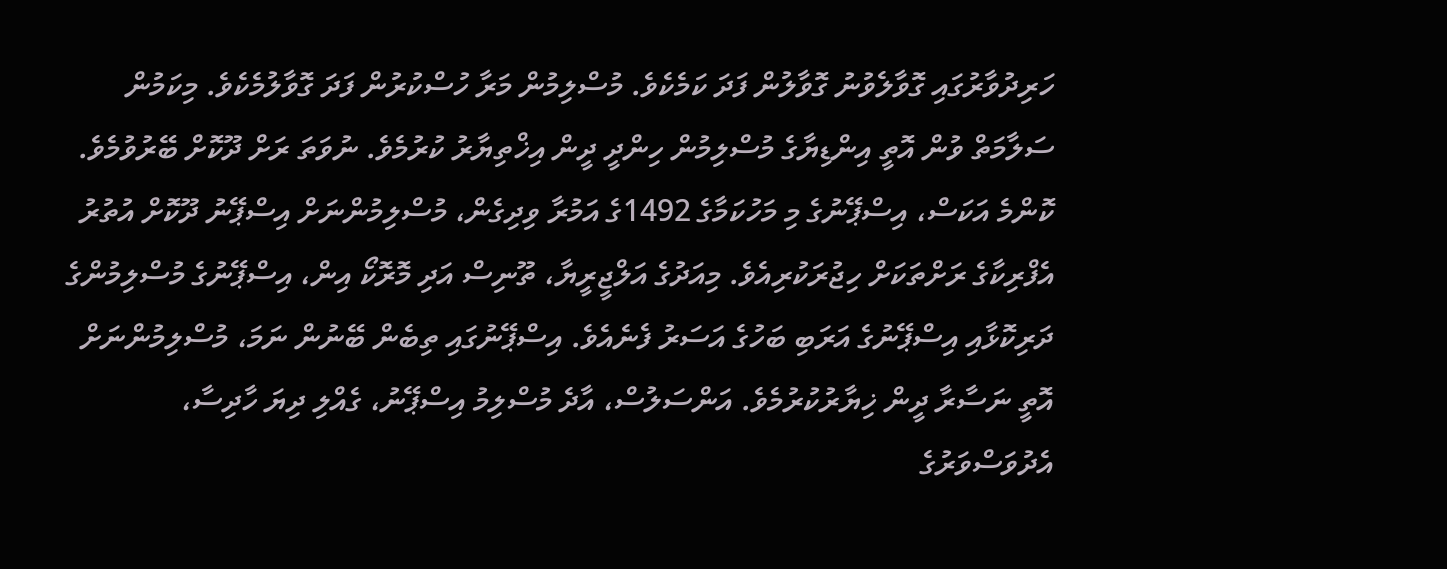ހަރިދުވާރުގައި ގޮވާލެވުނު ގޮވާލުން ފަދަ ކަމެކެވެ. މުސްލިމުން މަރާ ހުސްކުރުން ފަދަ ގޮވާލުމެކެވެ. މިކަމުން ސަލާމަތް ވުން އޮތީ އިންޑިޔާގެ މުސްލިމުން ހިންދީ ދީން އިޚްތިޔާރު ކުރުމެވެ. ނުވަތަ ރަށް ދޫކޮށް ބޭރުވުމެވެ. ކޮންމެ އަކަސް، އިސްޕޭނުގެ މި މަހުކަމާގެ 1492ގެ އަމުރާ ވިދިގެން، މުސްލިމުންނަށް އިސްޕޭނު ދޫކޮށް އުތުރު އެފްރިކާގެ ރަށްތަކަށް ހިޖުރަކުރިއެވެ. މިއަދުގެ އަލްޖީރީޔާ، ތޫނިސް އަދި މޮރޮކޯ އިން، އިސްޕޭނުގެ މުސްލިމުންގެ ދަރިކޮޅާއި އިސްޕޭނުގެ އަރަބި ބަހުގެ އަސަރު ފެނެއެވެ. އިސްޕޭނުގައި ތިބެން ބޭނުން ނަމަ، މުސްލިމުންނަށް އޮތީ ނަސާރާ ދީން ޚިޔާރުކުރުމެވެ. އަންސަލުސް، އާދެ މުސްލިމު އިސްޕޭނު، ގެއްލި ދިޔަ ހާދިސާ، އެދުވަސްވަރުގެ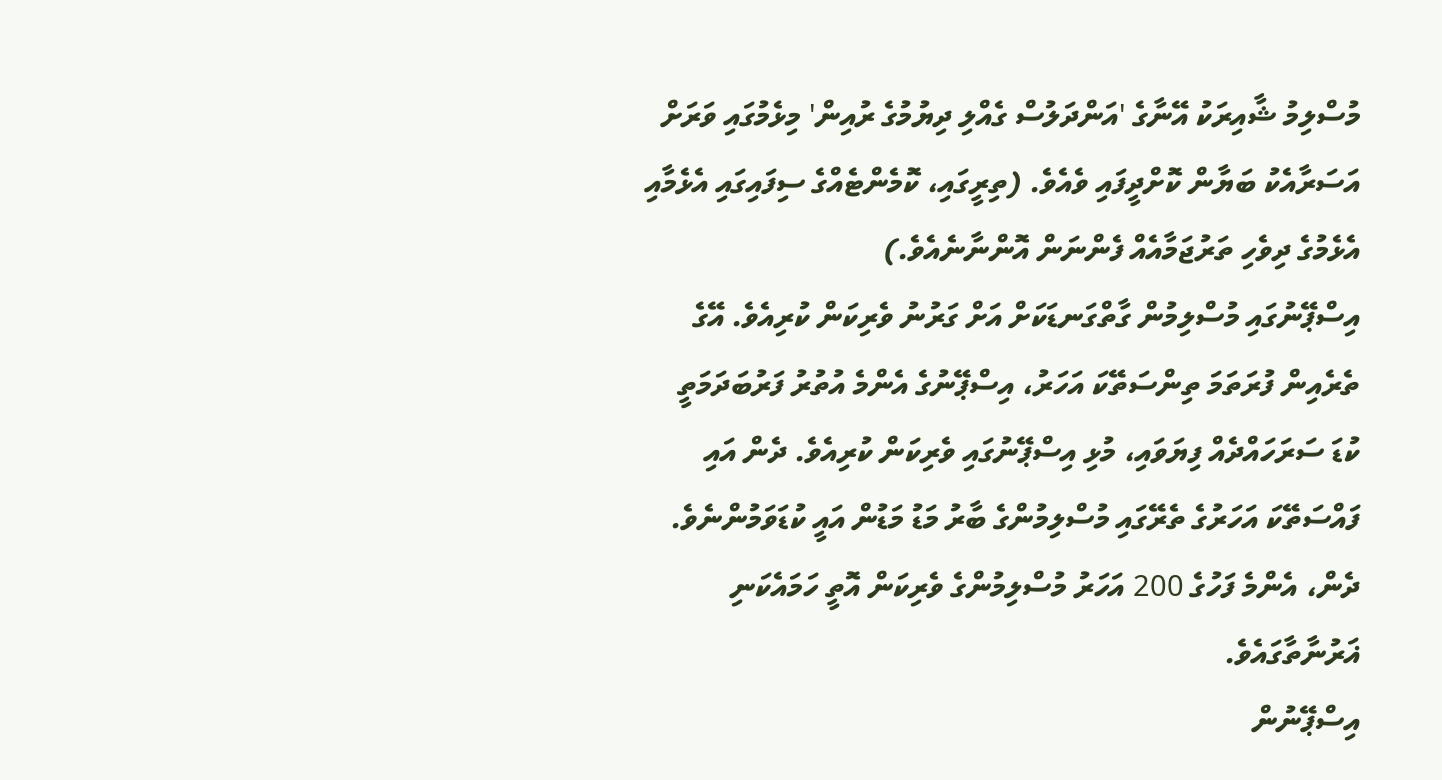މުސްލިމު ޝާއިރަކު އޭނާގެ 'އަންދަލުސް ގެއްލި ދިޔުމުގެ ރުއިން' މިޅެމުގައި ވަރަށް އަސަރާއެކު ބަޔާން ކޮށްދީފައި ވެއެވެ. (ތިރީގައި، ކޮމެންޓެއްގެ ސިފައިގައި އެޅެމާއި އެޅެމުގެ ދިވެހި ތަރުޖަމާއެއް ފެންނަން އޮންނާނެއެވެ.)
އިސްޕޭނުގައި މުސްލިމުން ގާތްގަނޑަކަށް އަށް ގަރުނު ވެރިކަން ކުރިއެވެ. އޭގެ ތެރެއިން ފުރަތަމަ ތިންސަތޭކަ އަހަރު، އިސްޕޭނުގެ އެންމެ އުތުރު ފަރުބަދަމަތީ ކުޑަ ސަރަހައްދެއް ފިޔަވައި، މުޅި އިސްޕޭނުގައި ވެރިކަން ކުރިއެވެ. ދެން އައި ފައްސަތޭކަ އަހަރުގެ ތެރޭގައި މުސްލިމުންގެ ބާރު މަޑު މަޑުން އައީ ކުޑަވަމުންނެވެ. ދެން، އެންމެ ފަހުގެ 200 އަހަރު މުސްލިމުންގެ ވެރިކަން އޮތީ ހަމައެކަނި ޣަރުނާތާގައެވެ.
އިސްޕޭނުން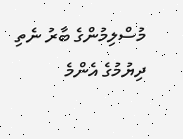މުސްލިމުންގެ ބާރު ނެތި ދިޔުމުގެ އެންމެ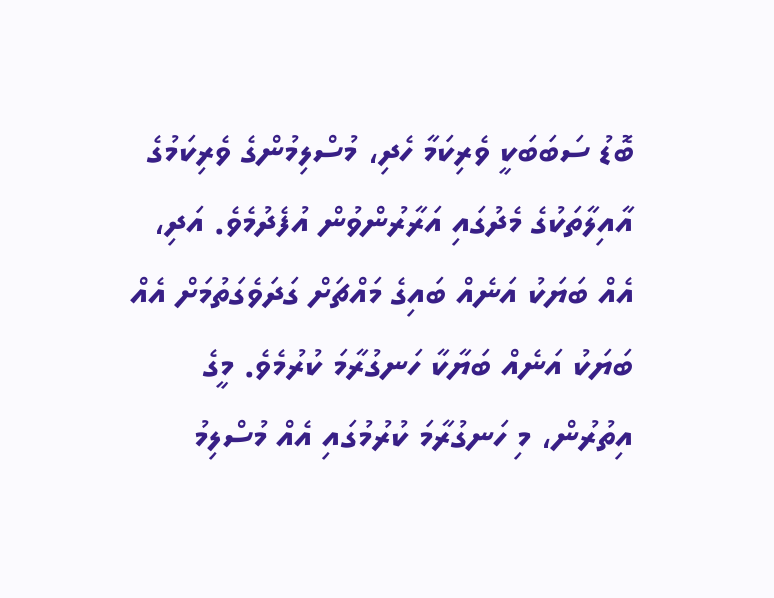ބޮޑު ސަބަބަކީ ވެރިކަމާ ހެދި، މުސްލިމުންގެ ވެރިކަމުގެ އާއިލާތަކުގެ މެދުގައި އަރާރުންވުން އުފެދުމެވެ. އަދި، އެއް ބަޔަކު އަނެއް ބައިގެ މައްޗަށް ގަދަވެގަތުމަށް އެއް ބަޔަކު އަނެއް ބަޔާކާ ހަނގުރާމަ ކުރުމެވެ. މީގެ އިތުރުން، މި ހަނގުރާމަ ކުރުމުގައި އެއް މުސްލިމު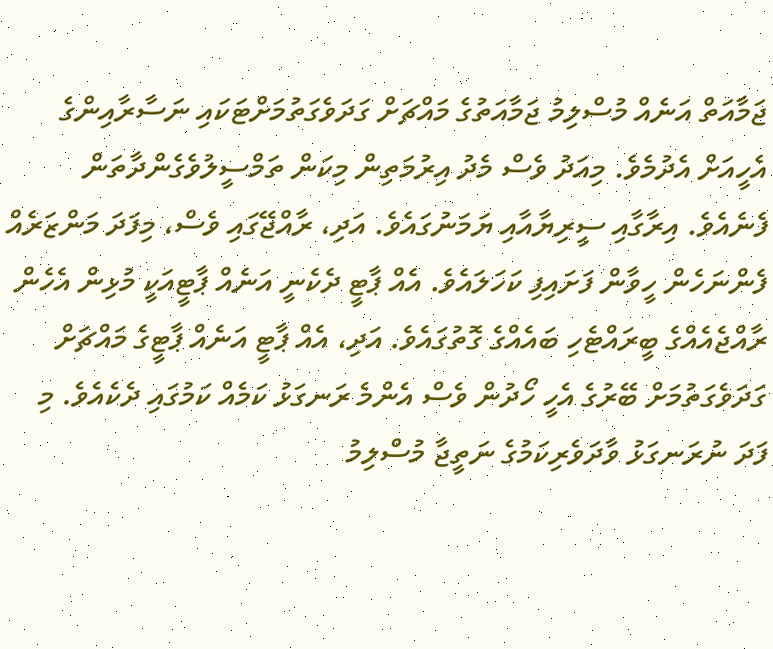ޖަމާއަތް އަނެއް މުސްލިމު ޖަމާއަތުގެ މައްޗަށް ގަދަވެގަތުމަށްޓަކައި ނަސާރާއިންގެ އެހީއަށް އެދުމެވެ. މިއަދު ވެސް މެދު އިރުމަތިން މިކަން ތަމްސީލުވެގެންދާތަން ފެނެއެވެ. އިރާގާއި ސީރިޔާއާއި ޔަމަނުގައެވެ. އަދި، ރާއްޖޭގައި ވެސް، މިފަދަ މަންޒަރެއް ފެންނަހެން ހީވާން ފަށައިފި ކަހަލައެވެ. އެއް ޕާޓީ ދެކެނީ އަނެއް ޕާޓީއަކީ މުޅިން އެހެން ރާއްޖެއެއްގެ ބީރައްޓެހި ބައެއްގެ ގޮތުގައެވެ. އަދި، އެއް ޕާޓީ އަނެއް ޕާޓީގެ މައްޗަށް ގަދަވެގަތުމަށް ބޭރުގެ އެހީ ހޯދުން ވެސް އެންމެ ރަނގަޅު ކަމެއް ކަމުގައި ދެކެއެވެ. މި ފަދަ ނުރަނގަޅު ވާދަވެރިކަމުގެ ނަތީޖާ މުސްލިމު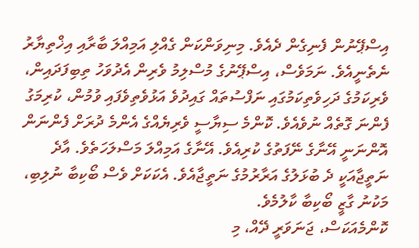އިސްޕޭނުން ފެނިގެން ދެއެވެ. މިނިވަންކަން ގެއްލި އަމިއްލަ ބާރާއި އިޚްތިޔާރު ނެތެނީއެވެ. ނަމަވެސް، އިސްޕޭނުގެ މުސްލިމު ވެރިން އެދުވަހު ތިބިފަދައިން، ވެރިކަމުގެ ދަހިވެތިކަމުގައި ނަފްސުތައް ގައިދުވެ އަޅުވެތިވެފައި ވުމުން، ކުރިމަގު ފެންނަ ގޮތެއް ނުވެއެވެ. ކޮންމެ ސިޔާސީ ވެރިޔެއްގެ އެންމެ ދުރަށް ފެންނަން އޮންނަނީ އޭނާގެ ނޭފަތުގެ ކުރިއެވެ. އޭނާގެ އަމިއްލަ މަސްލަހަތެވެ. އާދެ ނަތީޖާއަކީ ދެ ބުޅަލުގެ އަރާރުމުގެ ނަތީޖާއެވެ. އެކަކަށް ވެސް ބޯކިބާ ނުލިބި، މަކުނު ގާޒީ ބޯކިބާ ކާލުމެވެ.
ކޮންމެއަކަސް، ޖަނަވަރީ ދޭއް، މި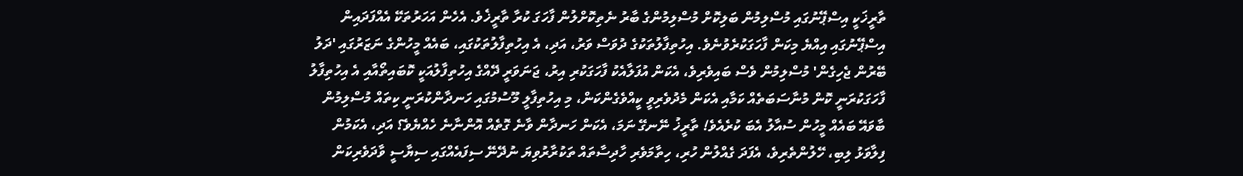ތާރީޚަކީ އިސްޕޭނުގައި މުސްލިމުން ބަލިކޮށް މުސްލިމުންގެ ބާރު ނެތިކޮށްލުން ފާހަގަ ކުރާ ތާރީޚެވެ. އެހެން އަހަރުތަކޭ އެއްފަދައިން އިސްޕޭނުގައި އިއްޔެ މިކަން ފާހަގަކުރެވުނެވެ. އިހުތިފާލުތަކުގެ ދުވަސް ވަރު، އަދި، އެ އިހުތިފާލުތަކުގައި، ބައެއް މީހުންގެ ނަޒަރުގައި 'ދަލު ބޭރުން ޖެހިގެން' މުސްލިމުން ވެސް ބައިވެރިވެ، އެކަން އުފަލާއެކު ފާހަގަކުރި އިރު، ޖަނަވަރީ ދޭއްގެ އިހުތިފާލުއަކީ ކޮބައިތޯއާއި އެ އިހުތިފާލު ފާހަގަކުރަނީ ކޮން މުނާސަބަތެއް ކަމާއި އެކަން މެދުވެރިވީ ކީއްވެގެންކަން، މި އިހުތިފާލީ މޫސުމުގައި ހަނދާންކުރަނީ ކިތައް މުސްލިމުން ބާވައޭ ބައެއް މީހުން ސުއާލު އެބަ ކުރެއެވެ! ތާރީޚު ނޭނގޭ ނަމަ، އެކަން ހަނދާން ވާނެ ގޮތެއް އޮންނާނެ ހެއްޔެވެ؟ އަދި، އެކަމުން ފިލާވަޅު ލިބި، ހޭލުންތެރިވެ، އެފަދަ ގެއްލުން ހުރި، ހިތާމަވެރި ހާދިސާތައް ތަކުރާރުވިޔަ ނުދޭނޭ ސިފައެއްގައި ސިޔާސީ ވާދަވެރިކަން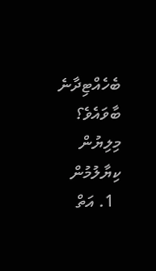ބެހެއްޓިދާނެ ބާވައެވެ؟
މިލިޔުން ކިޔާލުމުން
  1. އަތް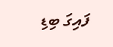ފައިގަ ބިޑި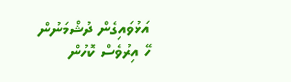އަޅުވައިގެން ދުޝްމަނުން ހޭ އިރުވެސް ކޮހުން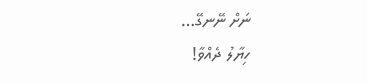ނަށް ނޭނގޭ…
ހިޔާލު ދެއްވާ!